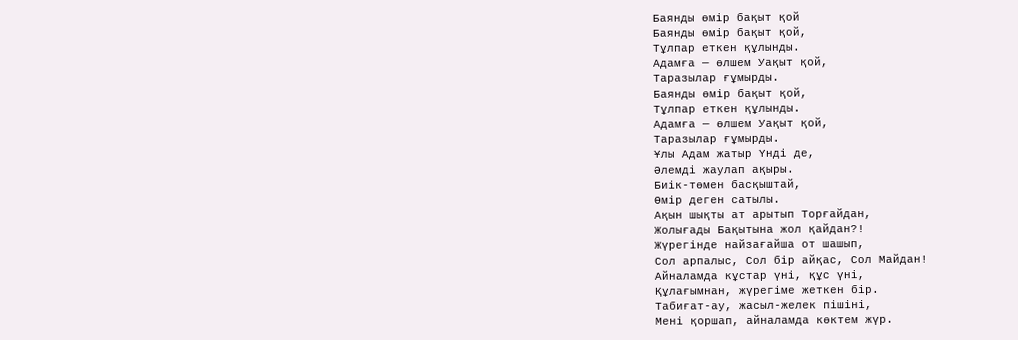Баянды өмір бақыт қой
Баянды өмір бақыт қой,
Тұлпар еткен құлынды.
Адамға — өлшем Уақыт қой,
Таразылар ғұмырды.
Баянды өмір бақыт қой,
Тұлпар еткен құлынды.
Адамға — өлшем Уақыт қой,
Таразылар ғұмырды.
Ұлы Адам жатыр Үнді де,
Әлемді жаулап ақыры.
Биік-төмен басқыштай,
Өмір деген сатылы.
Ақын шықты ат арытып Торғайдан,
Жолығады Бақытына жол қайдан?!
Жүрегінде найзағайша от шашып,
Сол арпалыс, Сол бір айқас, Сол Майдан!
Айналамда кұстар үні, құс үні,
Құлағымнан, жүрегіме жеткен бір.
Табиғат-ау, жасыл-желек пішіні,
Мені қоршап, айналамда көктем жүр.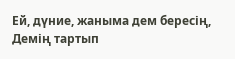Ей, дүние, жаныма дем бересің,
Демің тартып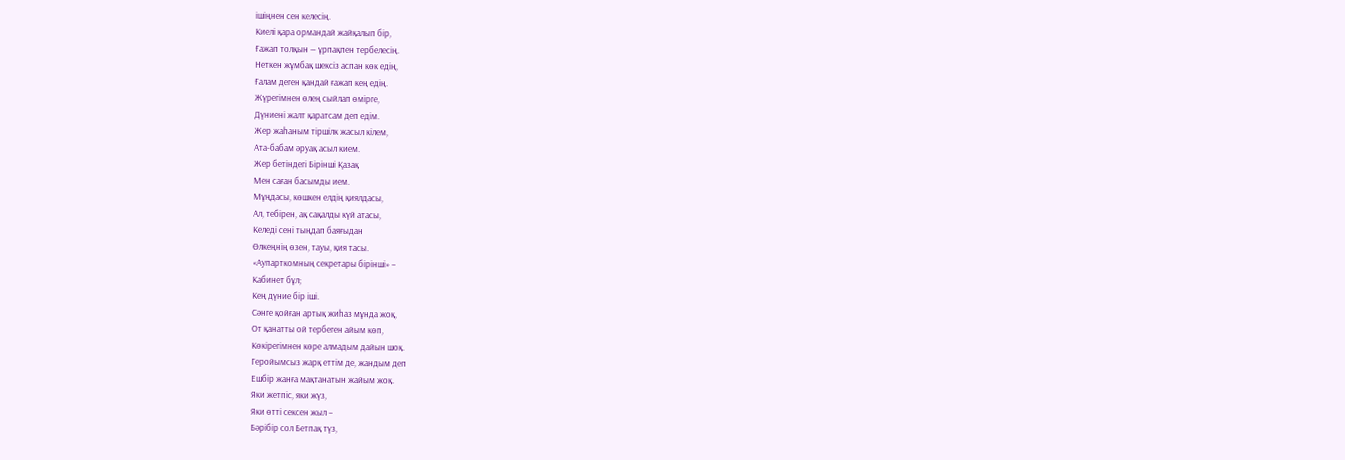ішіңнен сен келесің.
Киелі қара ормандай жайқалып бір,
Ғажап толқын — ұрпақпен тербелесің.
Неткен жұмбақ шексіз аспан көк едің,
Ғалам деген қандай ғажап кең едің.
Жүрегімнен өлең сыйлап өмірге,
Дүниені жалт қаратсам деп едім.
Жер жаһаным тіршілк жасыл кілем,
Ата-бабам әруақ асыл кием.
Жер бетіндегі Бірінші Қазақ
Мен саған басымды ием.
Мұңдасы, көшкен елдің қиялдасы,
Ал, тебірен, ақ сақалды күй атасы,
Келеді сені тыңдап баяғыдан
Өлкеңнің өзен, тауы, қия тасы.
«Аупарткомның секретары бірінші» –
Кабинет бұл;
Кең дүние бір іші.
Сәнге қойған артық жиһаз мұнда жоқ,
От қанатты ой тербеген айым көп,
Көкірегімнен көре алмадым дайын шоқ.
Геройымсыз жарқ еттім де, жандым деп
Ешбір жанға мақтанатын жайым жоқ.
Яки жетпіс, яки жүз,
Яки өтті сексен жыл –
Бәрібір сол Бетпақ түз,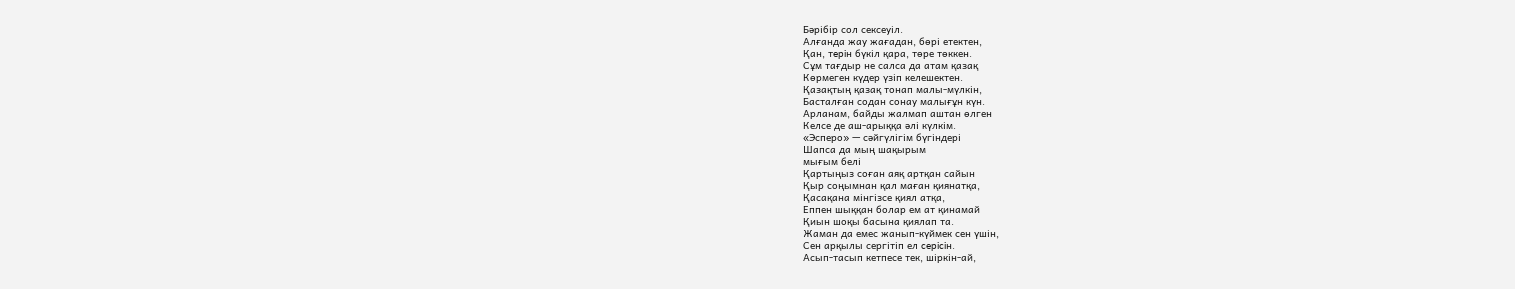Бәрібір сол сексеуіл.
Алғанда жау жағадан, бөpi етектен,
Қан, тepiн бүкіл қара, төре төккен.
Сұм тағдыр не салса да атам қазақ
Көрмеген күдер үзіп келешектен.
Қазақтың қазақ тонап малы-мүлкін,
Басталған содан сонау малығұн күн.
Арланам, байды жалмап аштан өлген
Келсе де аш-арыққа әлі күлкім.
«Эсперо» — сәйгүлігім бүгіндері
Шапса да мың шақырым
мығым белі
Қартыңыз соған аяқ артқан сайын
Қыр соңымнан қал маған қиянатқа,
Қасақана мінгізсе қиял атқа,
Еппен шыққан болар ем ат қинамай
Қиын шоқы басына қиялап та.
Жаман да емес жанып-күймек сен үшін,
Сен арқылы сергітіп ел cepiciн.
Асып-тасып кетпесе тек, шіркін-ай,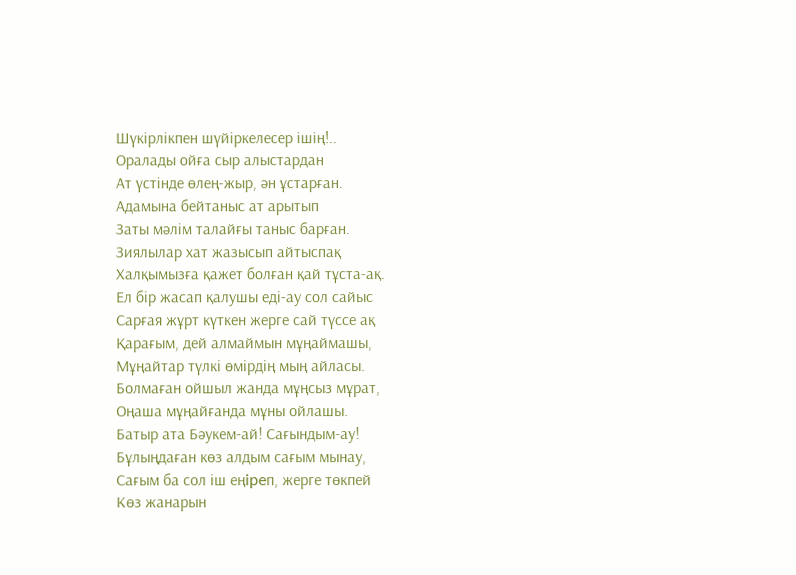Шүкірлікпен шүйіркелесер ішің!..
Оралады ойға сыр алыстардан
Ат үстінде өлең-жыр, ән ұстарған.
Адамына бейтаныс ат арытып
Заты мәлім талайғы таныс барған.
Зиялылар хат жазысып айтыспақ
Халқымызға қажет болған қай тұста-ақ.
Ел бip жасап қалушы еді-ау сол сайыс
Сарғая жұрт күткен жерге сай түссе ақ
Қарағым, дей алмаймын мұңаймашы,
Мұңайтар түлкі өмірдің мың айласы.
Болмаған ойшыл жанда мұңсыз мұрат,
Оңаша мұңайғанда мұны ойлашы.
Батыр ата Бәукем-ай! Сағындым-ау!
Бұлыңдаған көз алдым сағым мынау,
Сағым ба сол iш eңipeп, жерге төкпей
Көз жанарын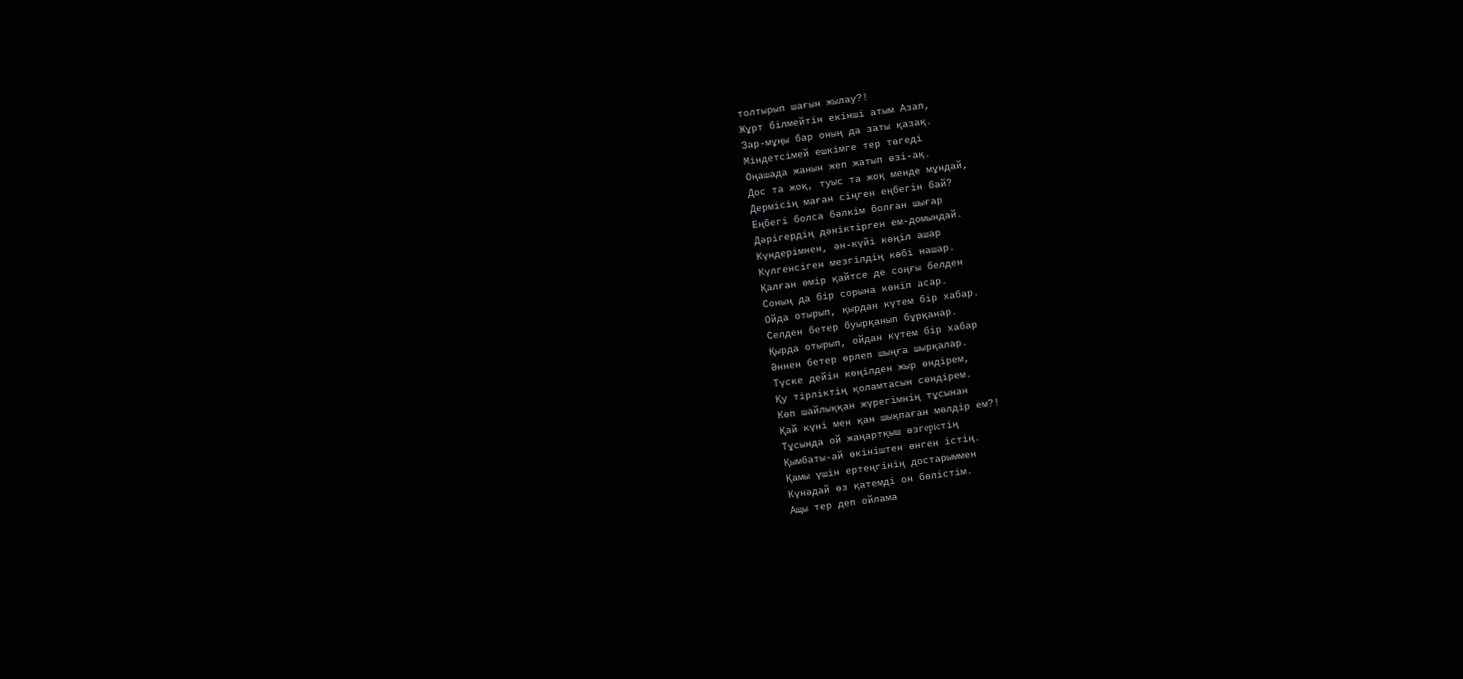толтырып шағын жылау?!
Жұрт білмейтін екінші атым Азап,
Зар-мұңы бар оның да заты қазақ.
Міндетсімей ешкімге тер төгеді
Оңашада жанын жеп жатып өзі-ақ.
Дос та жоқ, туыс та жоқ менде мұндай,
Дермісің маған сіңген еңбегін бай?
Еңбегі болса бәлкім болған шығар
Дәрігердің дәніктірген ем-домындай.
Күндерімнен, ән-күйі көңіл ашар
Күлгенсіген мезгілдің көбі нашар.
Қалған өмір қайтсе де соңғы белден
Соның да бір сорына көніп асар.
Ойда отырып, қырдан күтем бip хабар.
Селден бетер буырқанып бұрқанар.
Қырда отырып, ойдан күтем бip хабар
Әннен бетер өрлеп шыңға шырқалар.
Түске дейін көңілден жыр өндірем,
Қу тірліктің қоламтасын сөндірем.
Көп шайлыққан жүрегімнің тұсынан
Қай күні мен қан шықпаған мөлдір ем?!
Тұсында ой жаңартқыш өзгepicтің
Қымбаты-ай өкініштен өнген істің.
Қамы үшін ертеңгінің достарыммен
Күнәдай өз қатемді он бөлістім.
Ащы тер деп ойлама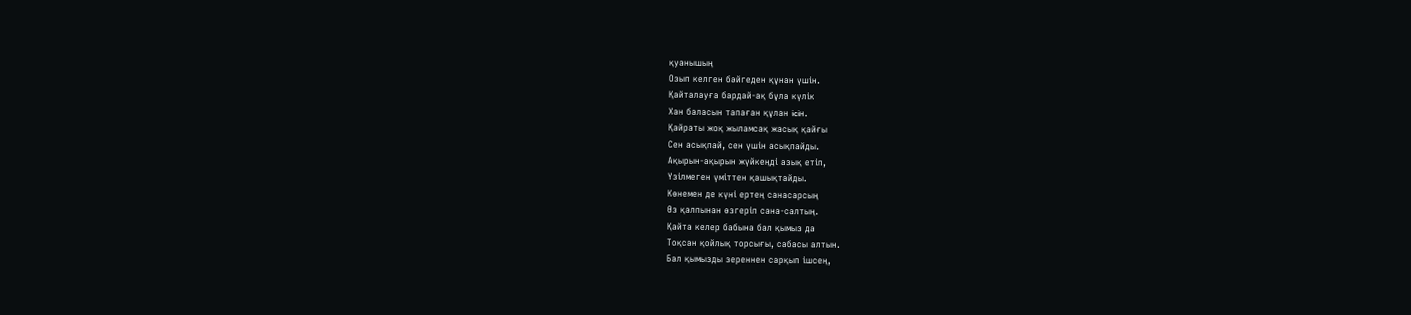қуанышың
Озып келген бәйгеден құнан үшін.
Қайталауға бардай-ақ бұла күлік
Хан баласын тапаған құлан iciн.
Қайраты жоқ жыламсақ жасық қайғы
Сен асықпай, сен үшін асықпайды.
Ақырын-ақырын жүйкеңді азық eтiп,
Үзілмеген үміттен қашықтайды.
Көнемен де күні ертең санасарсың
Өз қалпынан өзгеріп сана-салтың.
Қайта келер бабына бал қымыз да
Тоқсан қойлық торсығы, сабасы алтын.
Бал қымызды зереннен сарқып iшceң,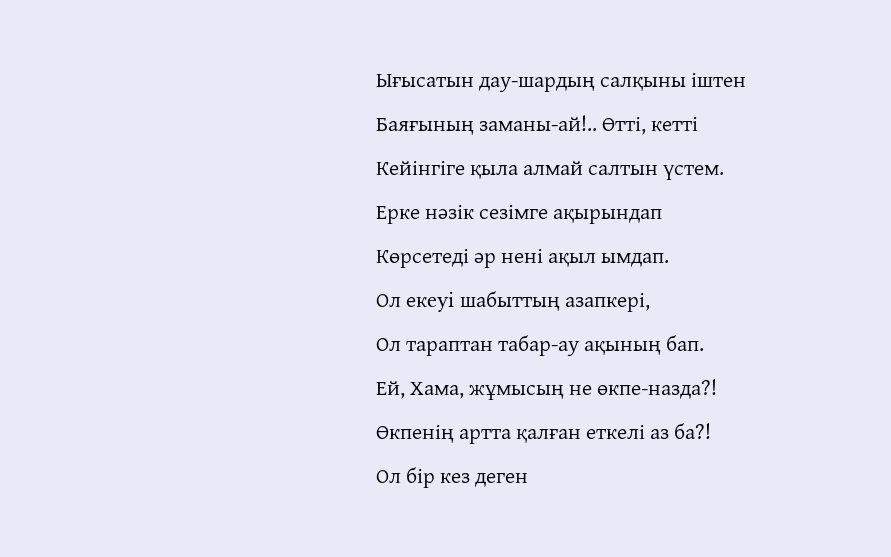Ығысатын дау-шардың салқыны іштен
Баяғының заманы-ай!.. Өтті, кетті
Кейінгіге қыла алмай салтын үстем.
Ерке нәзік сезімге ақырындап
Көрсетеді әр нeнi ақыл ымдап.
Ол eкeyi шабыттың азапкері,
Ол тараптан табар-ау ақының бап.
Ей, Хама, жұмысың не өкпе-назда?!
Өкпенің артта қалған еткелі аз ба?!
Ол бip кез деген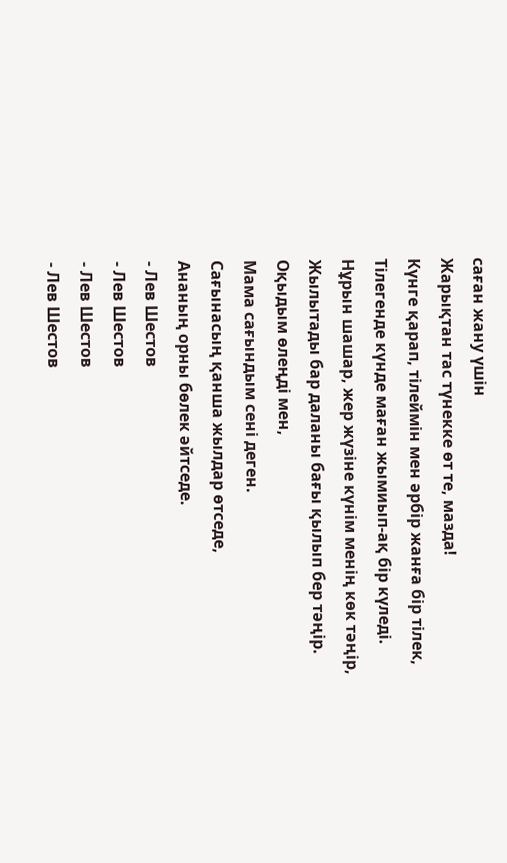саған жану үшін
Жарықтан тас түнекке өт те, мазда!
Күнге қарап, тілеймін мен әрбір жанға бір тілек,
Тілегенде күнде маған жымиып-ақ бір күледі.
Нұрын шашар, жер жүзіне күнім менің көк тәңір,
Жылытады бар даланы бағы қылып бер тәңір.
Оқыдым өлеңді мен,
Мама сағындым сені деген.
Сағынасың қанша жылдар өтседе,
Ананың орны бөлек әйтседе.
- Лев Шестов
- Лев Шестов
- Лев Шестов
- Лев Шестов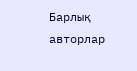Барлық авторлар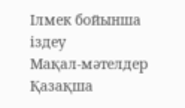Ілмек бойынша іздеу
Мақал-мәтелдер
Қазақша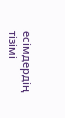есімдердің тізімі